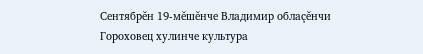Сентябрĕн 19-мĕшĕнче Владимир облаçĕнчи Гороховец хулинче культура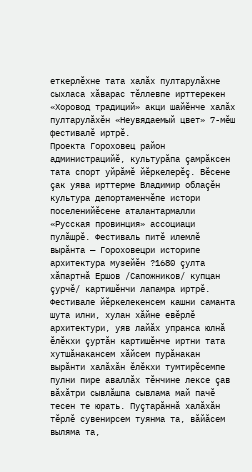еткерлĕхне тата халăх пултарулăхне сыхласа хăварас тĕллевпе ирттерекен «Хоровод традиций» акци шайĕнче халăх пултарулăхĕн «Неувядаемый цвет» 7-мĕш фестивалĕ иртрĕ.
Проекта Гороховец район администрацийĕ, культурăпа çамрăксен тата спорт уйрăмĕ йĕркелерĕç. Вĕсене çак уява ирттерме Владимир облаçĕн культура депортаменчĕпе истори поселенийĕсене аталантармалли «Русская провинция» ассоциаци пулăшрĕ. Фестиваль питĕ илемлĕ вырăнта — Гороховецри историпе архитектура музейĕн ?1680 çулта хăпартнă Ершов /Сапожников/ купцан çурчĕ/ картишĕнчи лапамра иртрĕ. Фестивале йĕркелекенсем кашни саманта шута илни, хулан хăйне евĕрлĕ архитектури, уяв лайăх упранса юлнă ĕлĕкхи çуртăн картишĕнче иртни тата хутшăнакансем хăйсем пурăнакан вырăнти халăхăн ĕлĕкхи тумтирĕсемпе пулни пире аваллăх тĕнчине лексе çав вăхăтри сывлăшпа сывлама май пачĕ тесен те юрать. Пуçтарăннă халăхăн тĕрлĕ сувенирсем туянма та, вăйăсем выляма та,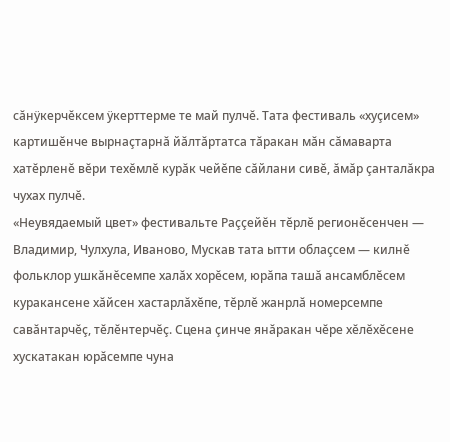сăнÿкерчĕксем ÿкерттерме те май пулчĕ. Тата фестиваль «хуçисем» картишĕнче вырнаçтарнă йăлтăртатса тăракан мăн сăмаварта хатĕрленĕ вĕри техĕмлĕ курăк чейĕпе сăйлани сивĕ, ăмăр çанталăкра чухах пулчĕ.
«Неувядаемый цвет» фестивальте Раççейĕн тĕрлĕ регионĕсенчен — Владимир, Чулхула, Иваново, Мускав тата ытти облаçсем — килнĕ фольклор ушкăнĕсемпе халăх хорĕсем, юрăпа ташă ансамблĕсем куракансене хăйсен хастарлăхĕпе, тĕрлĕ жанрлă номерсемпе савăнтарчĕç, тĕлĕнтерчĕç. Сцена çинче янăракан чĕре хĕлĕхĕсене хускатакан юрăсемпе чуна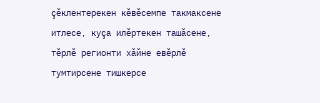çĕклентерекен кĕвĕсемпе такмаксене итлесе, куçа илĕртекен ташăсене, тĕрлĕ регионти хăйне евĕрлĕ тумтирсене тишкерсе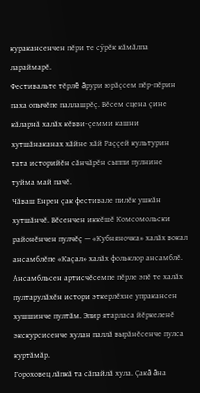куракансенчен пĕри те сÿрĕк кăмăлпа лараймарĕ.
Фестивальте тĕрлĕ ăрури юрăçсем пĕр-пĕрин паха опычĕпе паллашрĕç. Вĕсем сцена çине кăларнă халăх кĕвви-çемми кашни хутшăнаканах хăйне хăй Раççей культурин тата историйĕн сăнчăрĕн сыппи пулнине туйма май пачĕ.
Чăваш Енрен çак фестивале пилĕк ушкăн хутшăнчĕ. Вĕсенчен иккĕшĕ Комсомольски районĕнчен пулчĕç — «Кубняночка» халăх вокал ансамблĕпе «Каçал» халăх фольклор ансамблĕ. Ансамбльсен артисчĕсемпе пĕрле эпĕ те халăх пултарулăхĕн истори эткерлĕхне упракансен хушшинче пултăм. Эпир ятарласа йĕркеленĕ экскурсисенче хулан паллă вырăнĕсенче пулса куртăмăр.
Гороховец лăпкă та сăпайлă хула. Çакă ăна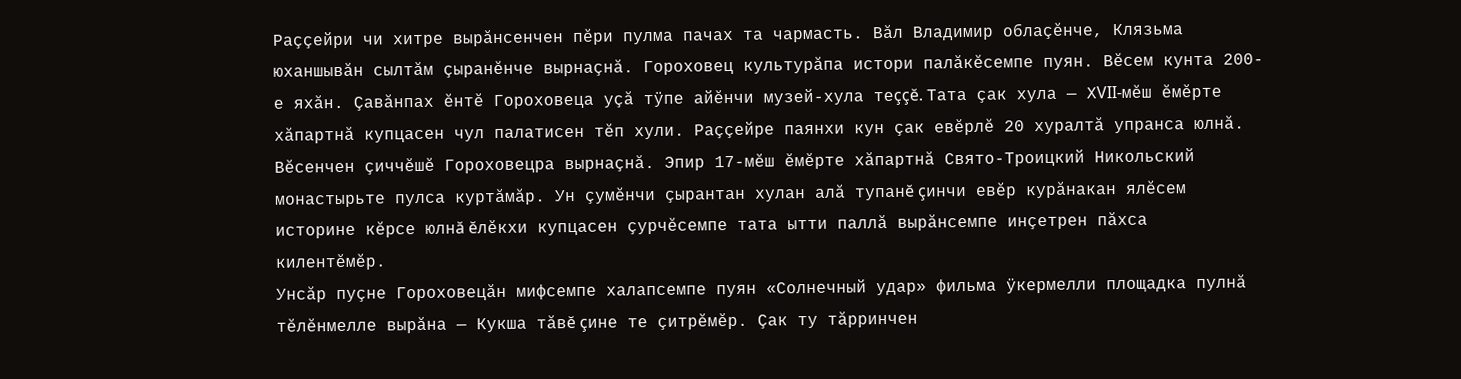Раççейри чи хитре вырăнсенчен пĕри пулма пачах та чармасть. Вăл Владимир облаçĕнче, Клязьма юханшывăн сылтăм çыранĕнче вырнаçнă. Гороховец культурăпа истори палăкĕсемпе пуян. Вĕсем кунта 200-е яхăн. Çавăнпах ĕнтĕ Гороховеца уçă тÿпе айĕнчи музей-хула теççĕ. Тата çак хула — ХVII-мĕш ĕмĕрте хăпартнă купцасен чул палатисен тĕп хули. Раççейре паянхи кун çак евĕрлĕ 20 хуралтă упранса юлнă. Вĕсенчен çиччĕшĕ Гороховецра вырнаçнă. Эпир 17-мĕш ĕмĕрте хăпартнă Свято-Троицкий Никольский монастырьте пулса куртăмăр. Ун çумĕнчи çырантан хулан алă тупанĕ çинчи евĕр курăнакан ялĕсем историне кĕрсе юлнă ĕлĕкхи купцасен çурчĕсемпе тата ытти паллă вырăнсемпе инçетрен пăхса килентĕмĕр.
Унсăр пуçне Гороховецăн мифсемпе халапсемпе пуян «Солнечный удар» фильма ÿкермелли площадка пулнă тĕлĕнмелле вырăна — Кукша тăвĕ çине те çитрĕмĕр. Çак ту тăрринчен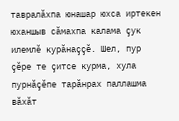тавралăхпа юнашар юхса иртекен юханшыв сăмахпа калама çук илемлĕ курăнаççĕ. Шел, пур çĕре те çитсе курма, хула пурнăçĕпе тарăнрах паллашма вăхăт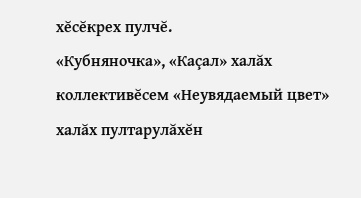хĕсĕкрех пулчĕ.
«Кубняночка», «Каçал» халăх коллективĕсем «Неувядаемый цвет» халăх пултарулăхĕн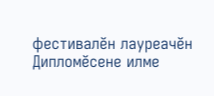фестивалĕн лауреачĕн Дипломĕсене илме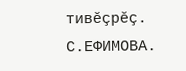тивĕçрĕç.
С.ЕФИМОВА.